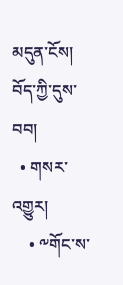མདུན་ངོས།
བོད་ཀྱི་དུས་བབ།
  • གསར་འགྱུར།
    • ༸གོང་ས་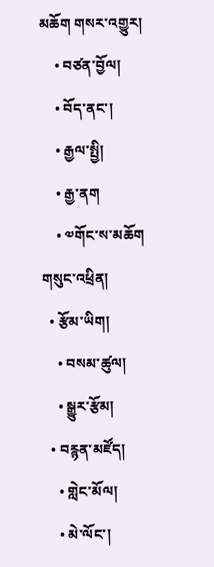མཆོག གསར་འགྱུར།
    • བཙན་བྱོལ།
    • བོད་ནང་།
    • རྒྱལ་སྤྱི།
    • རྒྱ་ནག
    • ༧གོང་ས་མཆོག གསུང་འཕྲིན།
  • རྩོམ་ཡིག།
    • བསམ་ཚུལ།
    • སྒྱུར་རྩོམ།
  • བརྙན་མཛོད།
    • གླེང་མོལ།
    • མེ་ལོང་།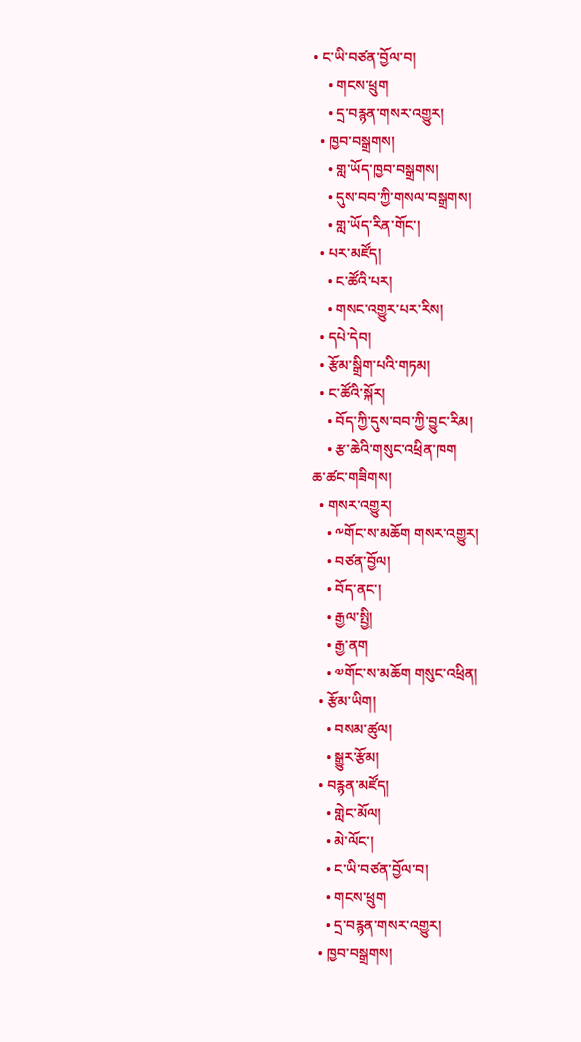• ང་ཡི་བཙན་བྱོལ་བ།
    • གངས་ཕྲུག
    • དྲ་བརྙན་གསར་འགྱུར།
  • ཁྱབ་བསྒྲགས།
    • གླ་ཡོད་ཁྱབ་བསྒྲགས།
    • དུས་བབ་ཀྱི་གསལ་བསྒྲགས།
    • གླ་ཡོད་རིན་གོང་།
  • པར་མཛོད།
    • ང་ཚོའི་པར།
    • གསང་འགྱུར་པར་རིས།
  • དཔེ་དེབ།
  • རྩོམ་སྒྲིག་པའི་གཏམ།
  • ང་ཚོའི་སྐོར།
    • བོད་ཀྱི་དུས་བབ་ཀྱི་བྱུང་རིམ།
    • རྩ་ཆེའི་གསུང་འཕྲིན་ཁག
ཆ་ཚང་གཟིགས།
  • གསར་འགྱུར།
    • ༸གོང་ས་མཆོག གསར་འགྱུར།
    • བཙན་བྱོལ།
    • བོད་ནང་།
    • རྒྱལ་སྤྱི།
    • རྒྱ་ནག
    • ༧གོང་ས་མཆོག གསུང་འཕྲིན།
  • རྩོམ་ཡིག།
    • བསམ་ཚུལ།
    • སྒྱུར་རྩོམ།
  • བརྙན་མཛོད།
    • གླེང་མོལ།
    • མེ་ལོང་།
    • ང་ཡི་བཙན་བྱོལ་བ།
    • གངས་ཕྲུག
    • དྲ་བརྙན་གསར་འགྱུར།
  • ཁྱབ་བསྒྲགས།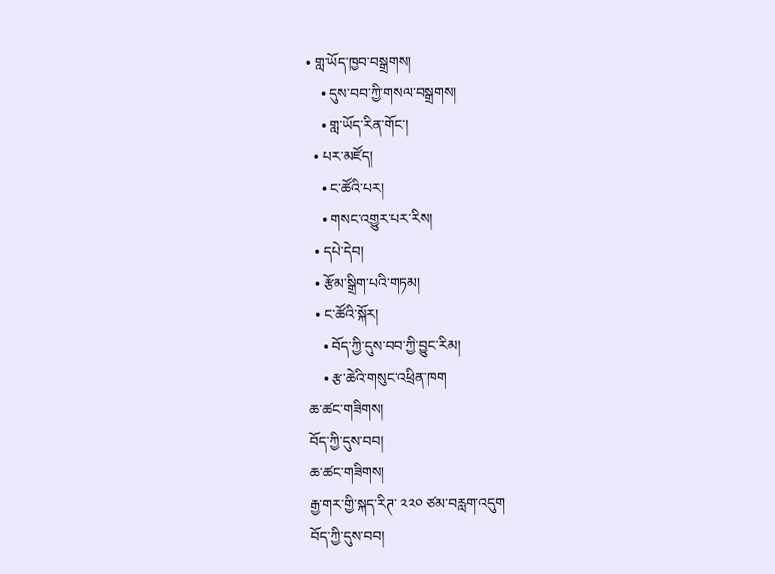• གླ་ཡོད་ཁྱབ་བསྒྲགས།
    • དུས་བབ་ཀྱི་གསལ་བསྒྲགས།
    • གླ་ཡོད་རིན་གོང་།
  • པར་མཛོད།
    • ང་ཚོའི་པར།
    • གསང་འགྱུར་པར་རིས།
  • དཔེ་དེབ།
  • རྩོམ་སྒྲིག་པའི་གཏམ།
  • ང་ཚོའི་སྐོར།
    • བོད་ཀྱི་དུས་བབ་ཀྱི་བྱུང་རིམ།
    • རྩ་ཆེའི་གསུང་འཕྲིན་ཁག
ཆ་ཚང་གཟིགས།
བོད་ཀྱི་དུས་བབ།
ཆ་ཚང་གཟིགས།
རྒྱ་གར་གྱི་སྐད་རིཊ་ ༢༢༠ ཙམ་བརླག་འདུག
བོད་ཀྱི་དུས་བབ།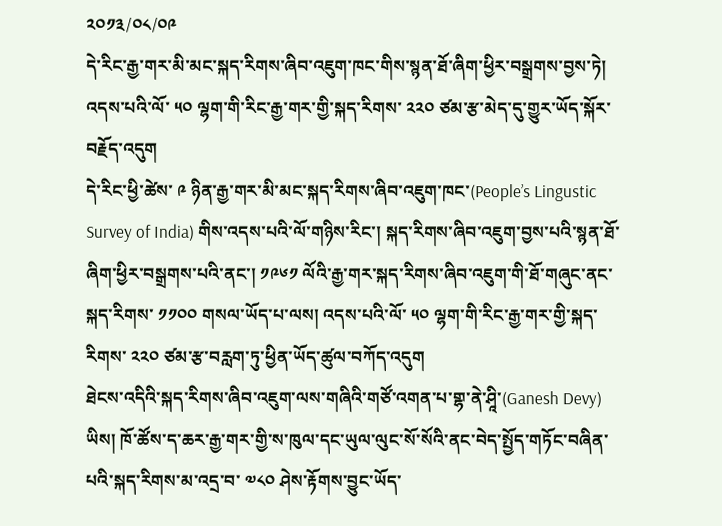༢༠༡༣/༠༨/༠༩
དེ་རིང་རྒྱ་གར་མི་མང་སྐད་རིགས་ཞིབ་འཇུག་ཁང་གིས་སྙན་ཐོ་ཞིག་ཕྱིར་བསྒྲགས་བྱས་ཏེ། འདས་པའི་ལོ་ ༥༠ ལྷག་གི་རིང་རྒྱ་གར་གྱི་སྐད་རིགས་ ༢༢༠ ཙམ་རྩ་མེད་དུ་གྱུར་ཡོད་སྐོར་བརྗོད་འདུག
དེ་རིང་ཕྱི་ཚེས་ ༩ ཉིན་རྒྱ་གར་མི་མང་སྐད་རིགས་ཞིབ་འཇུག་ཁང་(People’s Lingustic Survey of India) གིས་འདས་པའི་ལོ་གཉིས་རིང་། སྐད་རིགས་ཞིབ་འཇུག་བྱས་པའི་སྙན་ཐོ་ཞིག་ཕྱིར་བསྒྲགས་པའི་ནང་། ༡༩༦༡ ལོའི་རྒྱ་གར་སྐད་རིགས་ཞིབ་འཇུག་གི་ཐོ་གཞུང་ནང་སྐད་རིགས་ ༡༡༠༠ གསལ་ཡོད་པ་ལས། འདས་པའི་ལོ་ ༥༠ ལྷག་གི་རིང་རྒྱ་གར་གྱི་སྐད་རིགས་ ༢༢༠ ཙམ་རྩ་བརླག་ཏུ་ཕྱིན་ཡོད་ཚུལ་བཀོད་འདུག
ཐེངས་འདིའི་སྐད་རིགས་ཞིབ་འཇུག་ལས་གཞིའི་གཙོ་འགན་པ་གྷ་ནེ་ཤཱི་(Ganesh Devy) ཡིས། ཁོ་ཚོས་ད་ཆར་རྒྱ་གར་གྱི་ས་ཁུལ་དང་ཡུལ་ལུང་སོ་སོའི་ནང་བེད་སྤྱོད་གཏོང་བཞིན་པའི་སྐད་རིགས་མ་འདྲ་བ་ ༧༨༠ ཤེས་རྟོགས་བྱུང་ཡོད་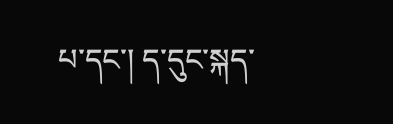པ་དང་། ད་དུང་སྐད་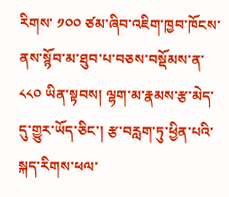རིགས་ ༡༠༠ ཙམ་ཞིབ་འཇིག་ཁྱབ་ཁོངས་ནས་སྙོབ་མ་ཐུབ་པ་བཅས་བསྡོམས་ན་ ༨༨༠ ཡིན་སྟབས། ལྷག་མ་རྣམས་རྩ་མེད་དུ་གྱུར་ཡོད་ཅིང་། རྩ་བརླག་ཏུ་ཕྱིན་པའི་སྐད་རིགས་ཕལ་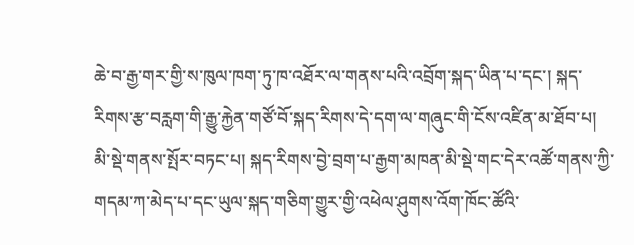ཆེ་བ་རྒྱ་གར་གྱི་ས་ཁུལ་ཁག་ཏུ་ཁ་འཐོར་ལ་གནས་པའི་འབྲོག་སྐད་ཡིན་པ་དང་། སྐད་རིགས་རྩ་བརླག་གི་རྒྱུ་རྐྱེན་གཙོ་བོ་སྐད་རིགས་དེ་དག་ལ་གཞུང་གི་ངོས་འཛིན་མ་ཐོབ་པ། མི་སྡེ་གནས་སྤོར་བཏང་པ། སྐད་རིགས་བྱེ་བྲག་པ་རྒྱག་མཁན་མི་སྡེ་གང་དེར་འཚོ་གནས་ཀྱི་གདམ་ཀ་མེད་པ་དང་ཡུལ་སྐད་གཅིག་གྱུར་གྱི་འཕེལ་ཤུགས་འོག་ཁོང་ཚོའི་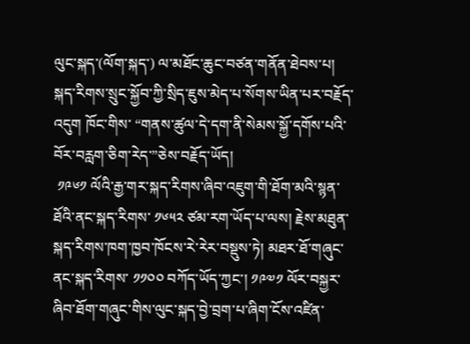ལུང་སྐད་(ལོག་སྐད་) ལ་མཐོང་ཆུང་བཙན་གནོན་ཐེབས་པ། སྐད་རིགས་སྲུང་སྐྱོབ་ཀྱི་སྲིད་ཇུས་མེད་པ་སོགས་ཡིན་པར་བརྗོད་འདུག ཁོང་གིས་ “གནས་ཚུལ་དེ་དག་ནི་སེམས་སྐྱོ་དགོས་པའི་བོར་བརླག་ཅིག་རེད་”ཅེས་བརྗོད་ཡོད།
 ༡༩༦༡ ལོའི་རྒྱ་གར་སྐད་རིགས་ཞིབ་འཇུག་གི་ཐོག་མའི་སྙན་ཐོའི་ནང་སྐད་རིགས་ ༡༦༥༢ ཙམ་རག་ཡོད་པ་ལས། རྗེས་མཐུན་སྐད་རིགས་ཁག་ཁྱབ་ཁོངས་རེ་རེར་བསྡུས་ཏེ། མཐར་ཐོ་གཞུང་ནང་སྐད་རིགས་ ༡༡༠༠ བཀོད་ཡོད་ཀྱང་། ༡༩༧༡ ལོར་བསྐྱར་ཞིབ་ཐོག་གཞུང་གིས་ལུང་སྐད་བྱེ་བྲག་པ་ཞིག་ངོས་འཛིན་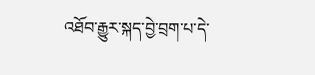འཐོབ་རྒྱུར་སྐད་བྱེ་བྲག་པ་དེ་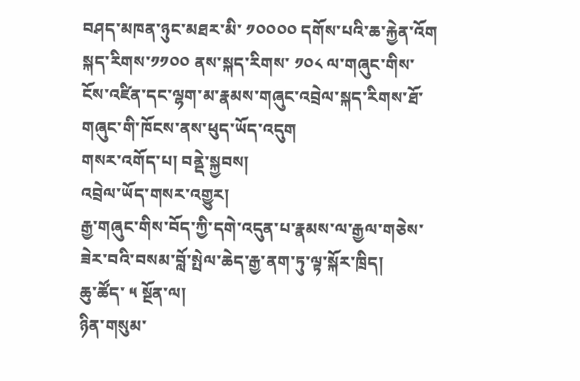བཤད་མཁན་ཉུང་མཐར་མི་ ༡༠༠༠༠ དགོས་པའི་ཆ་རྐྱེན་འོག སྐད་རིགས་༡༡༠༠ ནས་སྐད་རིགས་ ༡༠༨ ལ་གཞུང་གིས་ངོས་འཛིན་དང་ལྷག་མ་རྣམས་གཞུང་འབྲེལ་སྐད་རིགས་ཐོ་གཞུང་གི་ཁོངས་ནས་ཕུད་ཡོད་འདུག
གསར་འགོད་པ། བནྡེ་སྐྱབས།
འབྲེལ་ཡོད་གསར་འགྱུར།
རྒྱ་གཞུང་གིས་བོད་ཀྱི་དགེ་འདུན་པ་རྣམས་ལ་རྒྱལ་གཅེས་ཟེར་བའི་བསམ་བློ་སྤེལ་ཆེད་རྒྱ་ནག་ཏུ་ལྟ་སྐོར་ཁྲིད།
ཆུ་ཚོད་ ༥ སྔོན་ལ།
ཉིན་གསུམ་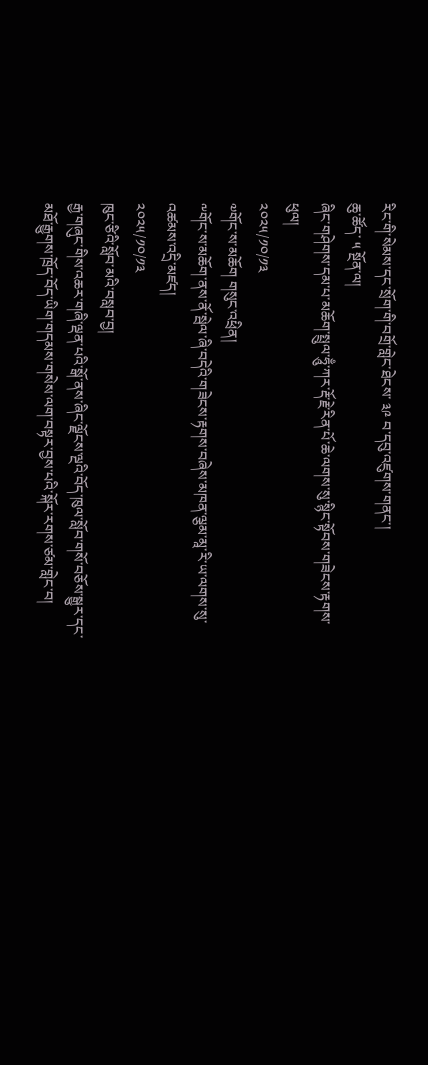རིང་གི་སེམས་དང་སྲོག་གི་བགྲོ་གླེང་ཐེངས་ ༣༩ བ་དབུ་འཛུགས་གནང་།
ཆུ་ཚོད་ ༥ སྔོན་ལ།
ཞིང་གཤེགས་དམ་པ་མཆོག་སྤྲུལ་ཧཱུྃ་ཀར་རྡོ་རྗེ་རིན་པོ་ཆེ་ལགས་སུ་སྙིང་སྟོབས་གཟེངས་རྟགས་ཕུལ།
༢༠༢༥/༡༠/༡༣
༧གོང་ས་མཆོག གསུང་འཕྲིན།
༸གོང་ས་མཆོག་ནས་ནོ་སྦེལ་ཞི་བདེའི་གཟེངས་རྟགས་བཞེས་མཁན་ལྕམ་མཱ་རི་ཡ་ལགས་སུ་འཚམས་འདྲི་མཛད།
༢༠༢༥/༡༠/༡༣
ཁུང་ཙིའི་སློབ་མའི་བསླབ་བྱ།
རྒྱ་གཞུང་གིས་འཆར་གཞི་ལྡན་པའི་སྒོ་ནས་ཞིང་ལྗོངས་ལྔའི་བོད་ཁུལ་སློབ་གསོ་བཅོས་སྒྱུར་དང་མཐོ་རྒྱུགས་ཁྲོད་བོད་ཡིག་གདམས་གསེས་ལག་བསྟར་བྱས་པའི་སྐོར་རགས་ཙམ་གླེང་བ།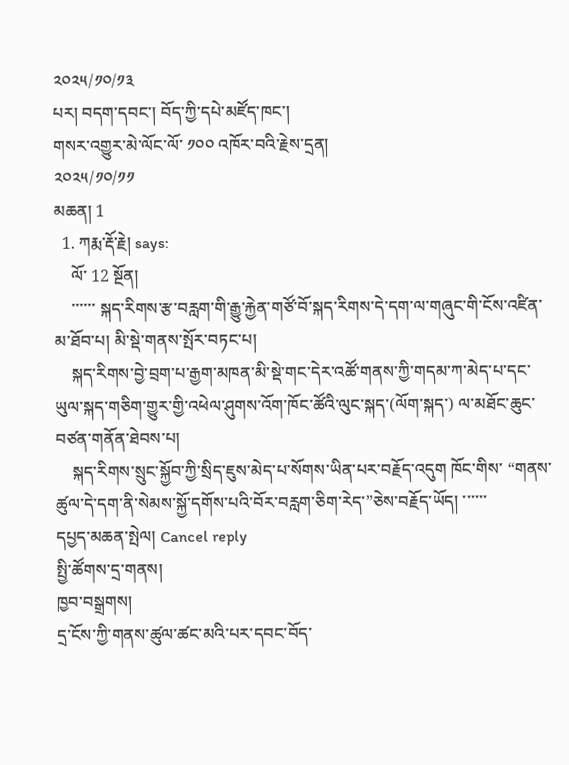༢༠༢༥/༡༠/༡༣
པར། བདག་དབང་། བོད་ཀྱི་དཔེ་མཛོད་ཁང་།
གསར་འགྱུར་མེ་ལོང་ལོ་ ༡༠༠ འཁོར་བའི་རྗེས་དྲན།
༢༠༢༥/༡༠/༡༡
མཆན། 1
  1. ཀརྨ་རྡོ་རྗེ། says:
    ལོ་ 12 སྔོན།
    ་་་་་་ སྐད་རིགས་རྩ་བརླག་གི་རྒྱུ་རྐྱེན་གཙོ་བོ་སྐད་རིགས་དེ་དག་ལ་གཞུང་གི་ངོས་འཛིན་མ་ཐོབ་པ། མི་སྡེ་གནས་སྤོར་བཏང་པ།
    སྐད་རིགས་བྱེ་བྲག་པ་རྒྱག་མཁན་མི་སྡེ་གང་དེར་འཚོ་གནས་ཀྱི་གདམ་ཀ་མེད་པ་དང་ཡུལ་སྐད་གཅིག་གྱུར་གྱི་འཕེལ་ཤུགས་འོག་ཁོང་ཚོའི་ལུང་སྐད་(ལོག་སྐད་) ལ་མཐོང་ཆུང་བཙན་གནོན་ཐེབས་པ།
    སྐད་རིགས་སྲུང་སྐྱོབ་ཀྱི་སྲིད་ཇུས་མེད་པ་སོགས་ཡིན་པར་བརྗོད་འདུག ཁོང་གིས་ “གནས་ཚུལ་དེ་དག་ནི་སེམས་སྐྱོ་དགོས་པའི་བོར་བརླག་ཅིག་རེད་”ཅེས་བརྗོད་ཡོད། ་་་་་་
དཔྱད་མཆན་སྤེལ། Cancel reply
སྤྱི་ཚོགས་དྲ་གནས།
ཁྱབ་བསྒྲགས།
དྲ་ངོས་ཀྱི་གནས་ཚུལ་ཚང་མའི་པར་དབང་བོད་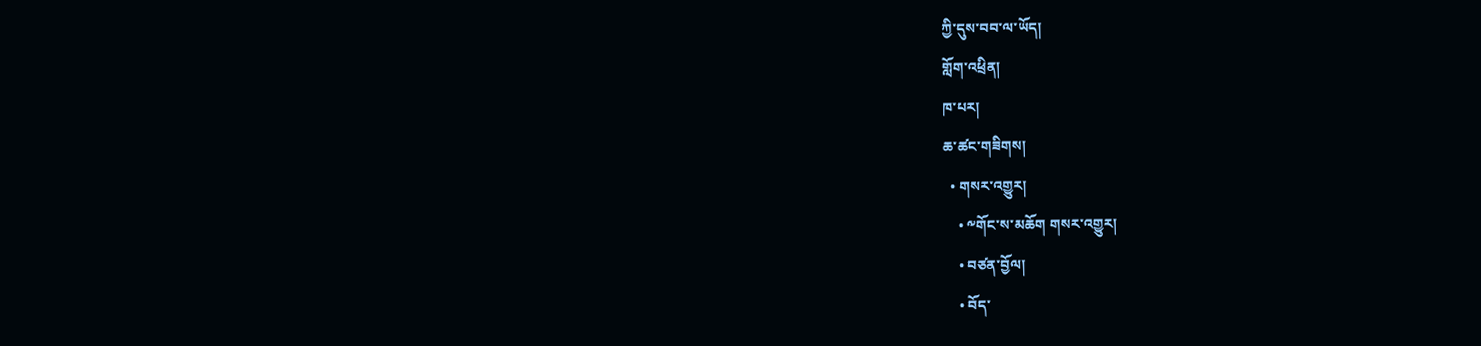ཀྱི་དུས་བབ་ལ་ཡོད།
གློག་འཕྲིན།
ཁ་པར།
ཆ་ཚང་གཟིགས།
  • གསར་འགྱུར།
    • ༸གོང་ས་མཆོག གསར་འགྱུར།
    • བཙན་བྱོལ།
    • བོད་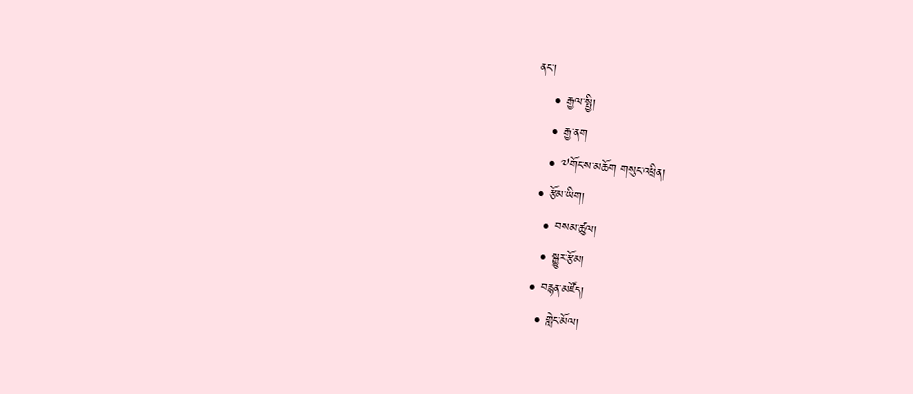ནང་།
    • རྒྱལ་སྤྱི།
    • རྒྱ་ནག
    • ༧གོང་ས་མཆོག གསུང་འཕྲིན།
  • རྩོམ་ཡིག།
    • བསམ་ཚུལ།
    • སྒྱུར་རྩོམ།
  • བརྙན་མཛོད།
    • གླེང་མོལ།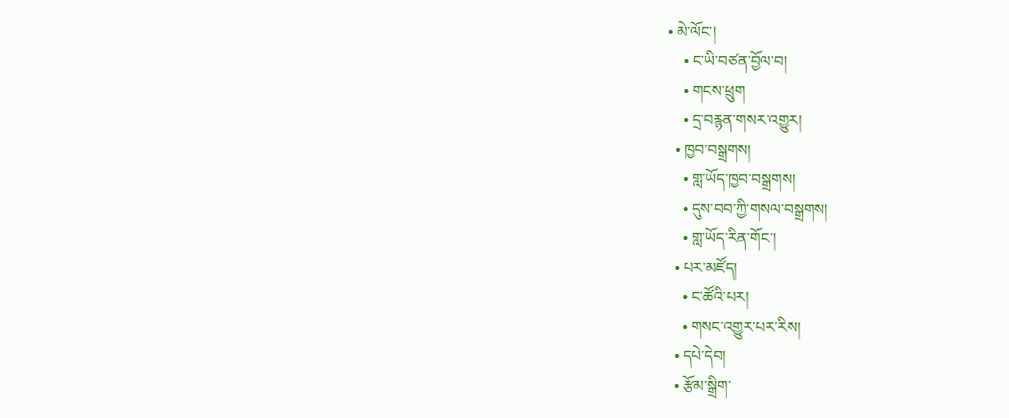• མེ་ལོང་།
    • ང་ཡི་བཙན་བྱོལ་བ།
    • གངས་ཕྲུག
    • དྲ་བརྙན་གསར་འགྱུར།
  • ཁྱབ་བསྒྲགས།
    • གླ་ཡོད་ཁྱབ་བསྒྲགས།
    • དུས་བབ་ཀྱི་གསལ་བསྒྲགས།
    • གླ་ཡོད་རིན་གོང་།
  • པར་མཛོད།
    • ང་ཚོའི་པར།
    • གསང་འགྱུར་པར་རིས།
  • དཔེ་དེབ།
  • རྩོམ་སྒྲིག་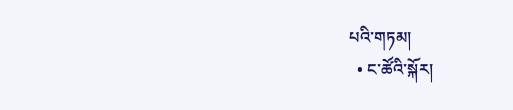པའི་གཏམ།
  • ང་ཚོའི་སྐོར།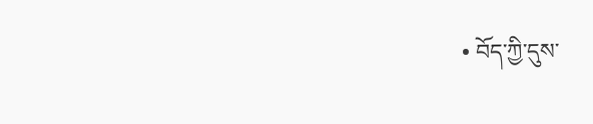• བོད་ཀྱི་དུས་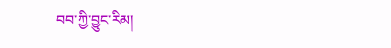བབ་ཀྱི་བྱུང་རིམ།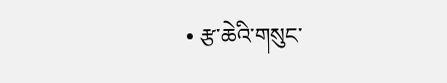• རྩ་ཆེའི་གསུང་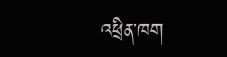འཕྲིན་ཁག